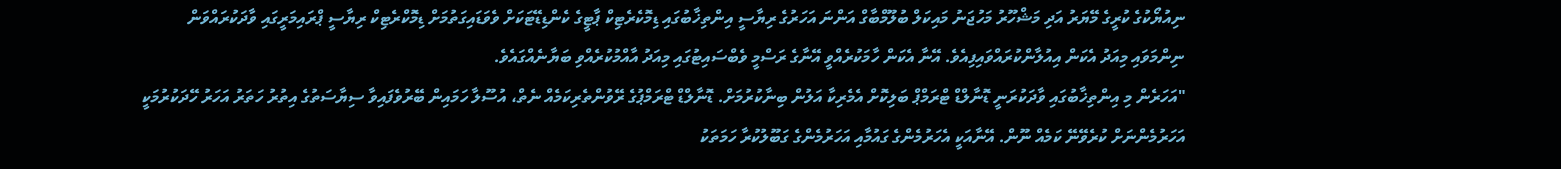ނިއުޔޯކުގެ ކުރީގެ މޭޔަރު އަދި މަޝްހޫރު މަހުޖަނު މައިކަލް ބުލޫމްބާގް އަންނަ އަހަރުގެ ރިޔާސީ އިންތިޚާބުގައި ޑިމޮކެރެޓިކް ޕާޓީގެ ކެންޑިޑޭޓަކަށް ވެވަޑައިގަތުމަށް ޑިމޮކްރެޓިކް ރިޔާސީ ޕްރައިމަރީގައި ވާދަކުރައްވަން ނިންމަވައި މިއަދު އެކަން އިއުލާންކުރައްވައިފިއެވެ. އޭނާ އެކަން ހާމަކުރެއްވީ އޭނާގެ ރަސްމީ ވެބްސައިޓުގައި މިއަދު އާއްމުކުރެއްވި ބަޔާނެއްގައެވެ.
"އަހަރެން މި އިންތިޚާބުގައި ވާދަކުރަނީ ޑޮނާލްޑް ޓްރަމްޕް ބަލިކޮށް އެމެރިކާ އަލުން ބިނާކުރުމަށް. ޑޮނާލްޑް ޓްރަމްޕުގެ ރޭވުންތެރިކަމެއް ނެތް، އުސޫލާ ހަމައިން ބޭރުވެފައިވާ ސިޔާސަތުގެ އިތުރު ހަތަރު އަހަރު ހޭދަކުރުމަކީ އަހަރުމެންނަށް ކުރެވޭނޭ ކަމެއް ނޫން. އޭނާއަކީ އެހަރުމެންގެ ގައުމާއި އަހަރުމެންގެ ގަބޫލުކުރާ ހަމަތަކު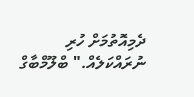ދެމިއޮތުމަށް ހުރި ނުރައްކަލެއް." ބްލޫމްބާގް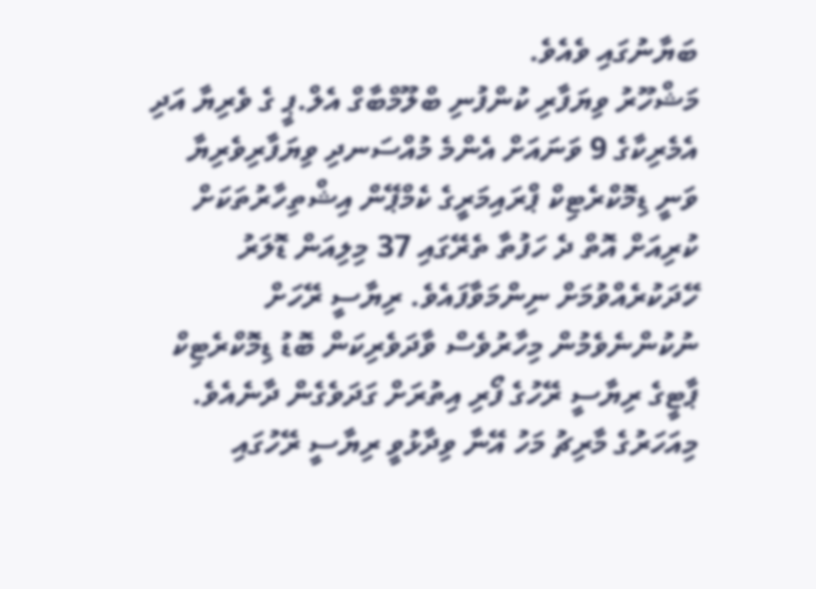ބަޔާނުގައި ވެއެވެ.
މަޝްހޫރު ވިޔަފާރި ކުންފުނި ބްލޫމްބާގް އެލް.ޕީ ގެ ވެރިޔާ އަދި އެމެރިކާގެ 9 ވަނައަށް އެންމެ މުއްސަނދި ވިޔަފާރިވެރިޔާ ވަނީ ޑިމޮކްރެޓިކް ޕްރައިމަރީގެ ކެމްޕޭން އިޝްތިހާރުތަކަށް ކުރިއަށް އޮތް ދެ ހަފުތާ ތެރޭގައި 37 މިލިއަން ޑޮލަރު ހޭދަކުރެއްވުމަށް ނިންމަވާފައެވެ. ރިޔާސީ ރޭހަށް ނުކުންނެވެމުން މިހާރުވެސް ވާދަވެރިކަން ބޮޑު ޑިމޮކްރެޓިކް ޕާޓީގެ ރިޔާސީ ރޭހުގެ ފޯރި އިތުރަށް ގަދަވެގެން ދާނެއެވެ.
މިއަހަރުގެ މާރިޗު މަހު އޭނާ ވިދާޅުވީ ރިޔާސީ ރޭހުގައި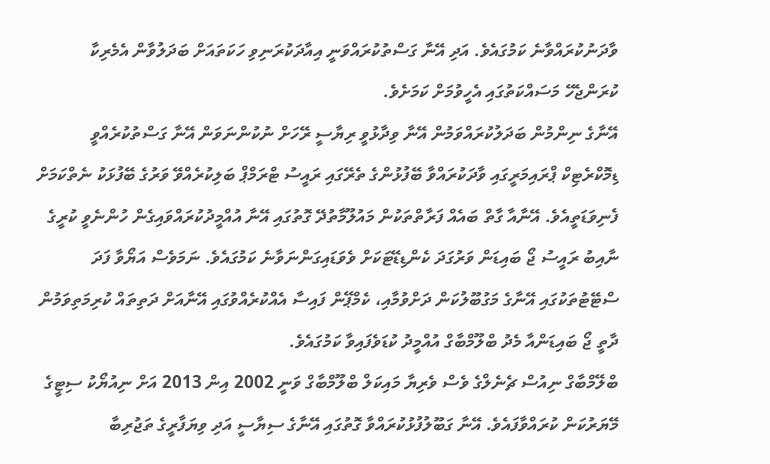ވާދަނުކުރައްވާނެ ކަމުގައެވެ. އަދި އޭނާ ގަސްތުކުރައްވަނީ އިއާދަކުރަނިވި ހަކަތައަށް ބަދަލުވާން އެމެރިކާ ކުރަންޖެހޭ މަސައްކަތުގައި އެހީވުމަށް ކަމަށެވެ.
އޭނާގެ ނިންމުން ބަދަލުކުރައްވަމުން އޭނާ ވިދާޅުވީ ރިޔާސީ ރޭހަށް ނުކުންނަވަން އޭނާ ގަސްތުކުރެއްވީ ޑިމޮކްރެޓިކް ޕްރައިމަރީގައި ވާދަކުރައްވާ ބޭފުޅުންގެ ތެރޭގައި ރައީސު ޓްރަމްޕް ބަލިކުރެއްވޭ ވަރުގެ ބޭފުޅަކު ނެތްކަމަށް ފެނިވަޑަތީއެވެ. އޭނާއާ ގާތް ބައެއް ފަރާތްތަކުން މައުލޫމާތުދޭ ގޮތުގައި އޭނާ އުއްމީދުކުރައްވައިގެން ހުންނެވީ ކުރީގެ ނާއިބު ރައީސު ޖޯ ބައިޑަން ވަރުގަދަ ކެންޑިޑޭޓަކަށް ވެވަޑައިގަންނަވާނެ ކަމުގައެވެ. ނަމަވެސް އަޔޯވާ ފަދަ ސްޓޭޓުތަކުގައި އޭނާގެ މަގުބޫލުކަން ދަށްވުމާއި، ކެމްޕޭން ފައިސާ އެއްކުރެއްވުގައި އޭނާއަށް ދަތިތައް ކުރިމަތިވަމުން ދާތީ ޖޯ ބައިޑަންއާ މެދު ބްލޫމްބާގް އުއްމީދު ކުޑަވެފައިވާ ކަމުގައެވެ.
ބްލޭމްބާގް ނިއުސް ޗެނެލްގެ ވެސް ވެރިޔާ މައިކަލް ބްލޫމްބާގް ވަނީ 2002 އިން 2013 އަށް ނިއުޔޯކު ސިޓީގެ މޭޔަރުކަން ކުރައްވާފައެވެ. އޭނާ ގަބޫލުފުޅުކުރައްވާ ގޮތުގައި އޭނާގެ ސިޔާސީ އަދި ވިޔަފާރީގެ ތަޖުރިބާ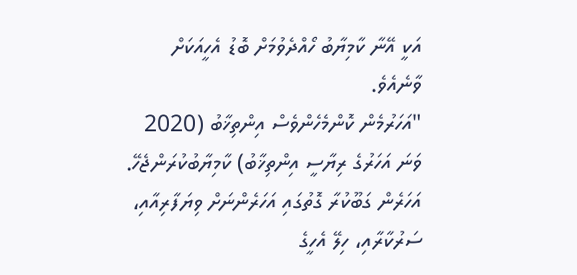އަކީ އޭނާ ކާމިޔާބު ހޯއްދެވުމަށް ބޮޑު އެހީއަކަށް ވާނެއެވެ.
"އަހަރުމެން ކޮންމެހެންވެސް އިންތިޚާބު (2020 ވަނަ އަހަރުގެ ރިޔާސީ އިންތިޚާބު) ކާމިޔާބުކުރަންޖެހޭ. އަހަރެން ގަބޫކުރާ ގޮތުގައި އަހަރެންނަށް ވިޔަފާރިއާއި، ސަރުކާރާއި، ހިލޭ އެހީގެ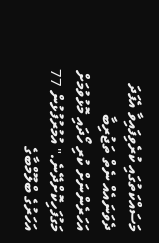މަސައްކަތުގައި ކުރެވިފައިވާ އެފަދަ ދެވަނައެއް ނެތް ތަޖުރިބާ އަހަރެންނަށް ކުރި ހޯދައި މޮޅުވުމަށް މަގުފަހިކޮށްދޭނެ." އުމުރުފުޅުން 77 އަހަރުގެ ބްލޫމްބާގެ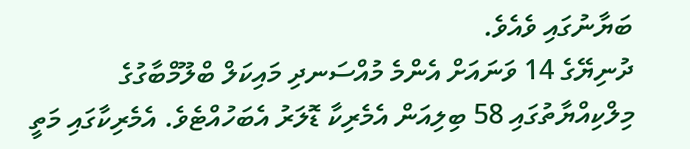ބަޔާނުގައި ވެއެވެ.
ދުނިޔޭގެ 14 ވަނައަށް އެންމެ މުއްސަނދި މައިކަލް ބްލޫމްބާގުގެ މިލްކިއްޔާތުގައި 58 ބިލިއަން އެމެރިކާ ޑޮލަރު އެބަހުއްޓެވެ. އެމެރިކާގައި މަތީ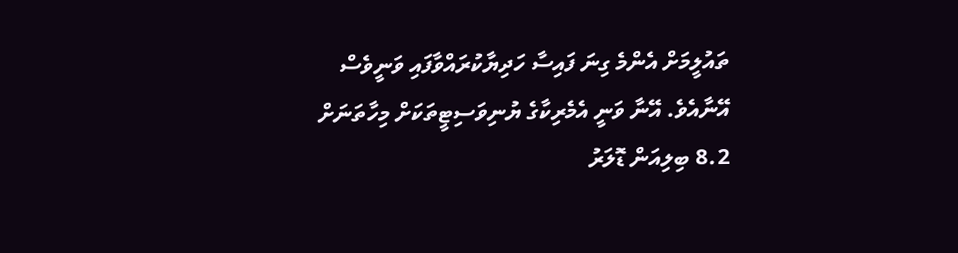ތައުލީމަށް އެންމެ ގިނަ ފައިސާ ހަދިޔާކުރައްވާފައި ވަނީވެސް އޭނާއެވެ. އޭނާ ވަނީ އެމެރިކާގެ ޔުނިވަސިޓީތަކަށް މިހާތަނަށް 8.2 ބިލިއަން ޑޮލަރު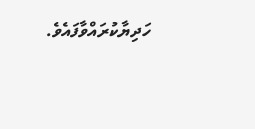ހަދިޔާކުރައްވާފައެވެ.